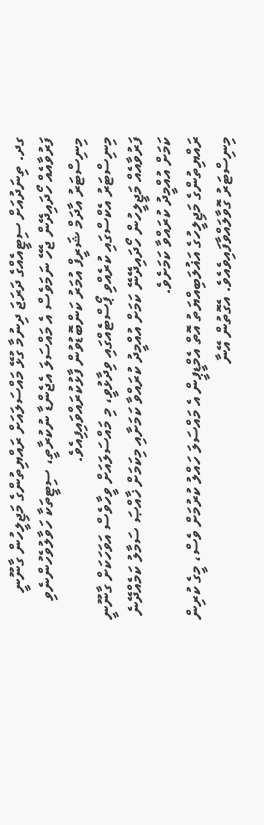ގދ. ތިނަދުއަށް ސިޓީއެއްގެ ދަރަޖަ ދިނުމާ ގުޅޭ މައްސަލައަށް ރައްޔިތުންގެ މަޖިލީހުން ގާނޫނީ ފަރުވާއެއް ހޯދައިދޭން ޖެހޭ ނަމަވެސް އެ މައްސަލަ އެޖެންޑާ ނުކުރާތީ، ސިޓީތަކާ ހަވާލުވެހުންނެވި މިނިސްޓަރު އާދަމް ޝަރީފް އުމަރު ކަންބޮޑުވުން ފާޅުކުރައްވައިފިއެވެ.
މިނިސްޓަރު އެކްސްގައި ކުރެއްވި ޕޯސްޓެއްގައި ވިދާޅުވީ، މި މައްސަލައަށް ވީހާވެސް އަވަހަކަށް ގާނޫނީ ފަރުވާއެއް މަޖީލީހުން ހޯދައިދޭނޭ ކަމަށް އުއްމީދު ކުރައްވާ ކަމަށާއި މިކަމަށް ޚާއްޞަ ސަމާލު ކަމެއްދޭނެ ކަމަށް އުއްމީދު ކުރައްވާ ކަމަށެވެ.
ރައްޔިތުންގެ މަޖިލީހުގެ އަޣުލަބިއްޔަތު އޮތް އެމްޑީޕީން އެ މައްސަލަ ހައްލު ކުރުމަށް ވެސް، މީގެ ކުރިން މިނިސްޓަރު ގޮވާލައްވާފައިވެއެވެ. އެގޮތުން އޭނާ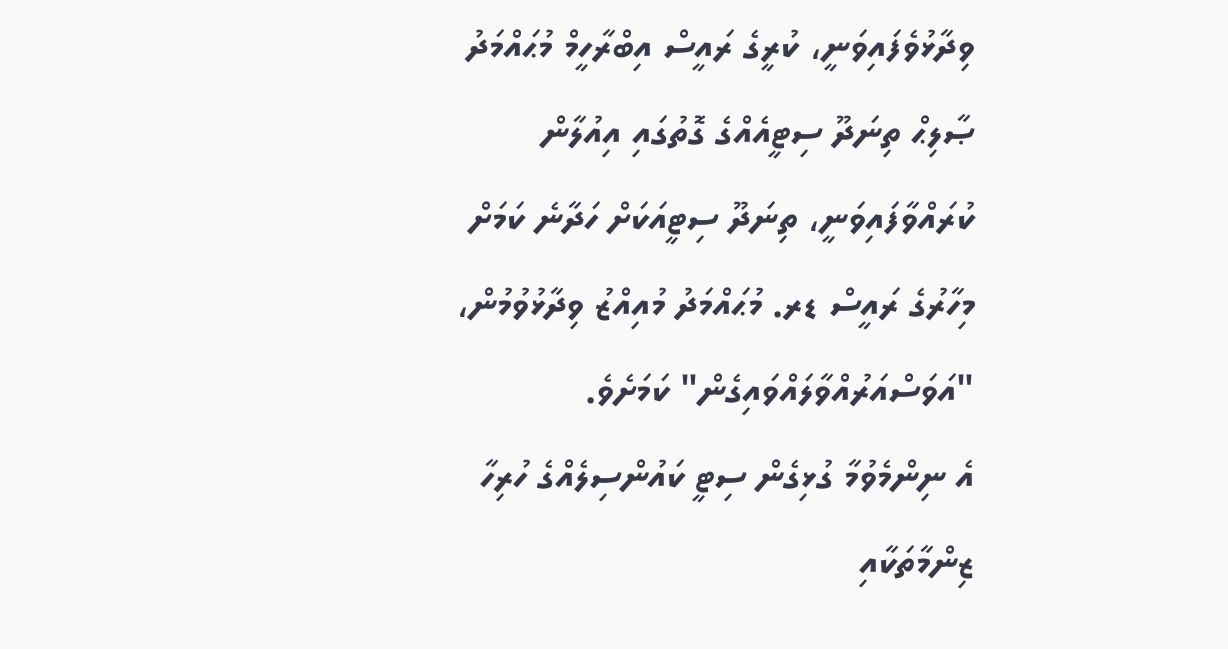ވިދާޅުވެފައިވަނީ، ކުރީގެ ރައީސް އިބްރާހީމް މުޙައްމަދު ޞާލިޙް ތިނަދޫ ސިޓީއެއްގެ ގޮތުގައި އިއުލާން ކުރައްވާފައިވަނީ، ތިނަދޫ ސިޓީއަކަށް ހަދާނެ ކަމަށް މިހާރުގެ ރައީސް ޑރ. މުޙައްމަދު މުއިއްޒު ވިދާޅުވުމުން، "އަވަސްއަރުއްވާލައްވައިގެން" ކަމަށެވެ.
އެ ނިންމެވުމާ ގުޅިގެން ސިޓީ ކައުންސިލެއްގެ ހުރިހާ ޒިންމާތަކާއި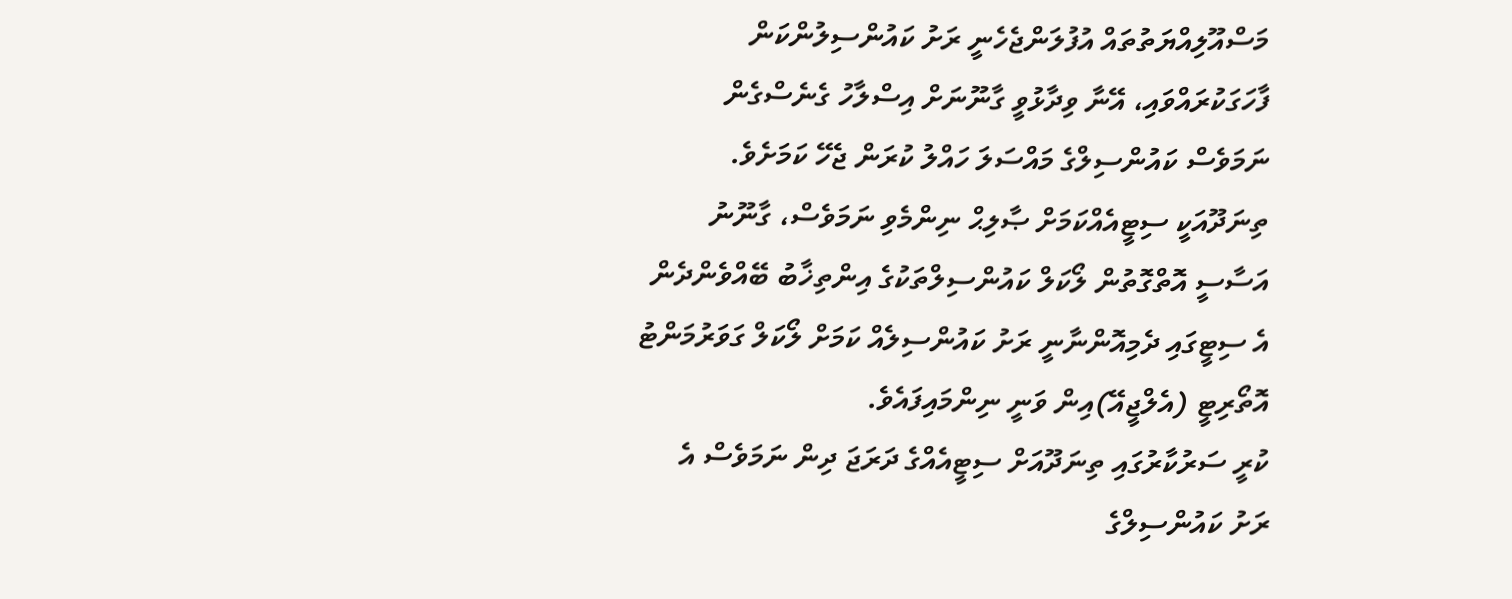މަސްއޫލިއްޔަތުތައް އުފުލަންޖެހެނީ ރަށު ކައުންސިލުންކަން ފާހަގަކުރައްވައި، އޭނާ ވިދާޅުވީ ގާނޫނަށް އިސްލާހު ގެނެސްގެން ނަމަވެސް ކައުންސިލްގެ މައްސަލަ ހައްލު ކުރަން ޖެހޭ ކަމަށެވެ.
ތިނަދޫއަކީ ސިޓީއެއްކަމަށް ޞާލިޙް ނިންމެވި ނަމަވެސް، ގާނޫނު އަސާސީ އޮތްގޮތުން ލޯކަލް ކައުންސިލްތަކުގެ އިންތިޚާބު ބޭއްވެންދެން އެ ސިޓީގައި ދެމިއޮންނާނީ ރަށު ކައުންސިލެއް ކަމަށް ލޯކަލް ގަވަރުމަންޓު އޮތޯރިޓީ (އެލްޖީއޭ)އިން ވަނީ ނިންމައިފައެވެ.
ކުރީ ސަރުކާރުގައި ތިނަދޫއަށް ސިޓީއެއްގެ ދަރަޖަ ދިން ނަމަވެސް އެ ރަށު ކައުންސިލްގެ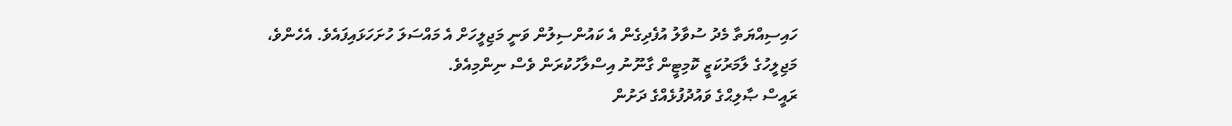ހައިސިއްޔަތާ މެދު ސުވާލު އުފެދިގެން އެ ކައުންސިލުން ވަނީ މަޖިލީހަށް އެ މައްސަލަ ހުށަހަޅައިފައެވެ. އެހެންވެ، މަޖިލީހުގެ ލާމަރުކަޒީ ކޮމިޓީން ގާނޫނު އިސްލާހުކުރަން ވެސް ނިންމިއެވެ.
ރައީސް ޞާލިޙްގެ ވައުދުފުޅެއްގެ ދަށުން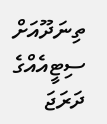ތިނަދޫއަށް ސިޓީއެއްގެ ދަރަޖަ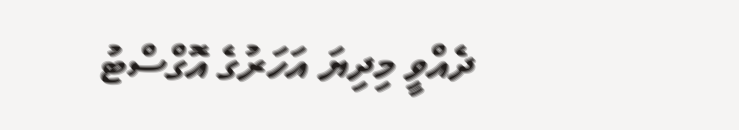ދެއްވީ މިދިޔަ އަހަރުގެ އޮގްސްޓު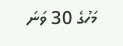މަހުގެ 30 ވަނަ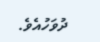ދުވަހުއެވެ.